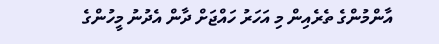އާންމުންގެ ތެރެއިން މި އަހަރު ހައްޖަށް ދާން އެދުނު މީހުންގެ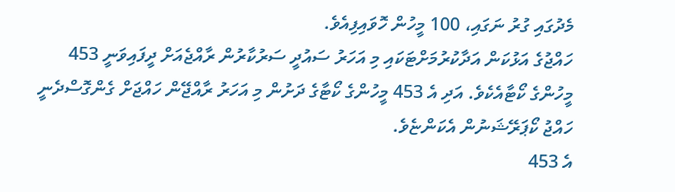މެދުގައި ގުރު ނަގައި، 100 މީހުން ހޮވައިފިއެވެ.
ހައްޖުގެ އަޅުކަން އަދާކުރުމަށްޓަކައި މި އަހަރު ސައުދީ ސަރުކާރުން ރާއްޖެއަށް ދީފައިވަނީ 453 މީހުންގެ ކޯޓާއެކެވެ. އަދި އެ 453 މީހުންގެ ކޯޓާގެ ދަށުން މި އަހަރު ރާއްޖޭން ހައްޖަށް ގެންގޮސްދެނީ ހައްޖު ކޯޕަރޭޝަނުން އެކަންޏެވެ.
އެ 453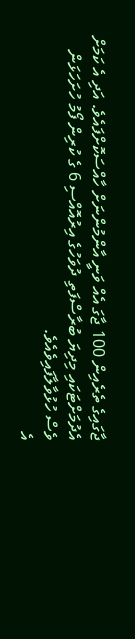ޖާގައިގެ ތެރެއިން 100 ޖާގަ އެއް ވަނީ އާންމުންނަށް ހާއްސަކޮށްފައެވެ. އަދި އެ ކަމަށް އެދުމަށްޓަކައި މިދިޔަ ބުރާސްފަތި ދުވަހުގެ އިރުއޮއްސި 6 ގެ ކުރިން ފޯމު ހުށަހަޅަން ވެސް ހުޅުވާލާފައިވެއެވެ.
އެ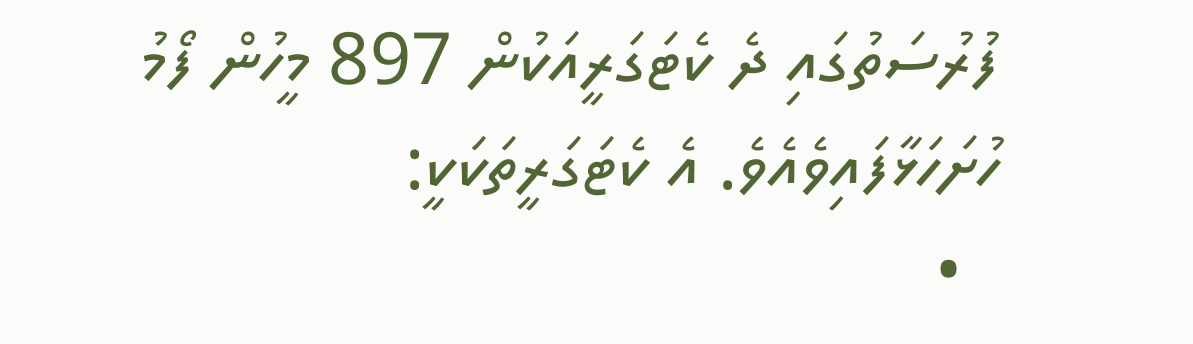ފުރުސަތުގައި ދެ ކެޓަގަރީއަކުން 897 މީހުން ފޯމު ހުށަހަޅާފައިވެއެވެ. އެ ކެޓަގަރީތަކަކީ:
  •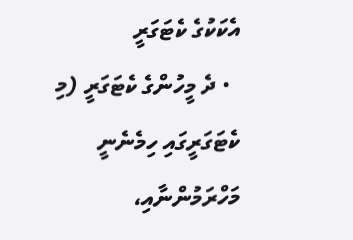އެކަކުގެ ކެޓަގަރީ
  • ދެ މީހުންގެ ކެޓަގަރީ (މި ކެޓަގަރީގައި ހިމެނެނީ މަހްރަމުންނާއި،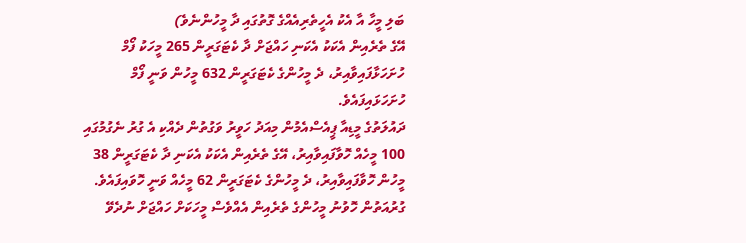ބަލި މީހާ އާ އެކު އެހީތެރިއެއްގެ ގޮތުގައި ދާ މީހުންނެވެ)
އޭގެ ތެރެއިން އެކަކު އެކަނި ހައްޖަށް ދާ ކެޓަގަރީން 265 މީހަކު ފޯމް ހުށަހަޅާފައިވާއިރު، ދެ މީހުންގެ ކެޓަގަރީން 632 މީހުން ވަނީ ފޯމް ހުށަހަޅައިފައެވެ.
ދައުލަތުގެ މީޑިއާ ޕީއެސްއެމުން މިއަދު ހަވީރު ވަގުތުން ދެއްކި އެ ގުރު ނެގުމުގައި 100 މީހެއް ހޮވާފައިވާއިރު، އޭގެ ތެރެއިން އެކަކު އެކަނި ދާ ކެޓަގަރީން 38 މީހުން ހޮވާފައިވާއިރު، ދެ މީހުންގެ ކެޓަގަރީން 62 މީހެއް ވަނީ ހޮވައިފައެވެ. ގުރުއަތުން ހޮވުނު މީހުންގެ ތެރެއިން އެއްވެސް މީހަކަށް ހައްޖަށް ނުދެވޭ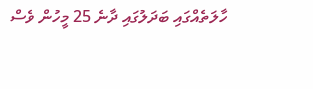ހާލަތެއްގައި ބަދަލުގައި ދާނެ 25 މީހުން ވެސް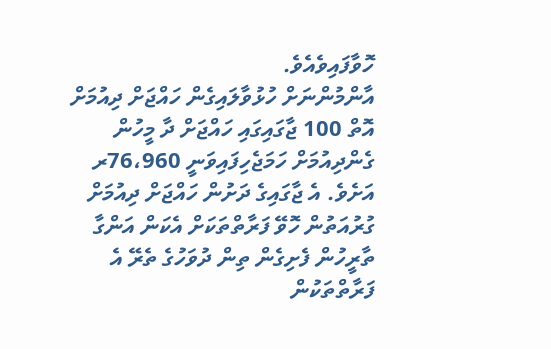ހޮވާފައިވެއެވެ.
އާންމުންނަށް ހުޅުވާލައިގެން ހައްޖަށް ދިއުމަށް އޮތް 100 ޖާގައިގައި ހައްޖަށް ދާ މީހުން ގެންދިއުމަށް ހަމަޖެހިފައިވަނީ 76،960ރ އަށެވެ. އެ ޖާގައިގެ ދަށުން ހައްޖަށް ދިއުމަށް ގުރުއަތުން ހޮވޭ ފަރާތްތަކަށް އެކަން އަންގާ ތާރީހުން ފެށިގެން ތިން ދުވަހުގެ ތެރޭ އެ ފަރާތްތަކުން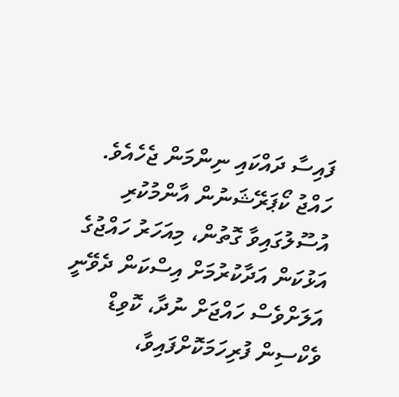ފައިސާ ދައްކައި ނިންމަން ޖެހެއެވެ.
ހައްޖު ކޯޕަރޭޝަނުން އާންމުކުރި އުސޫލުގައިވާ ގޮތުން، މިއަހަރު ހައްޖުގެ އަޅުކަން އަދާކުރުމަށް އިސްކަން ދެވޭނީ އަލަށްވެސް ހައްޖަށް ނުދާ، ކޮވިޑް ވެކްސިން ފުރިހަމަކޮށްފައިވާ،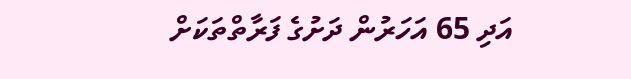އަދި 65 އަހަރުން ދަށުގެ ފަރާތްތަކަށް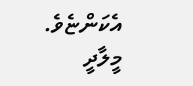އެކަންޏެވެ.
މީލާދީ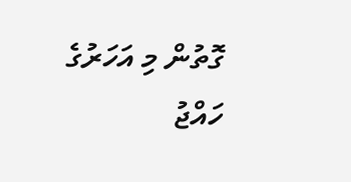ގޮތުން މި އަހަރުގެ ހައްޖު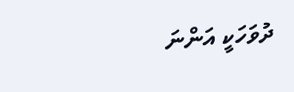ދުވަހަކީ އަންނަ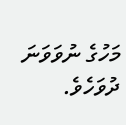މަހުގެ ނުވަވަނަ ދުވަހެވެ.